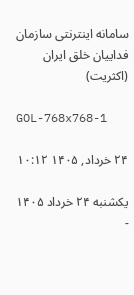سامانه اینترنتی سازمان فداییان خلق ایران (اکثریت)

GOL-768x768-1

۲۴ خرداد, ۱۴۰۵ ۱۰:۱۲

یکشنبه ۲۴ خرداد ۱۴۰۵ -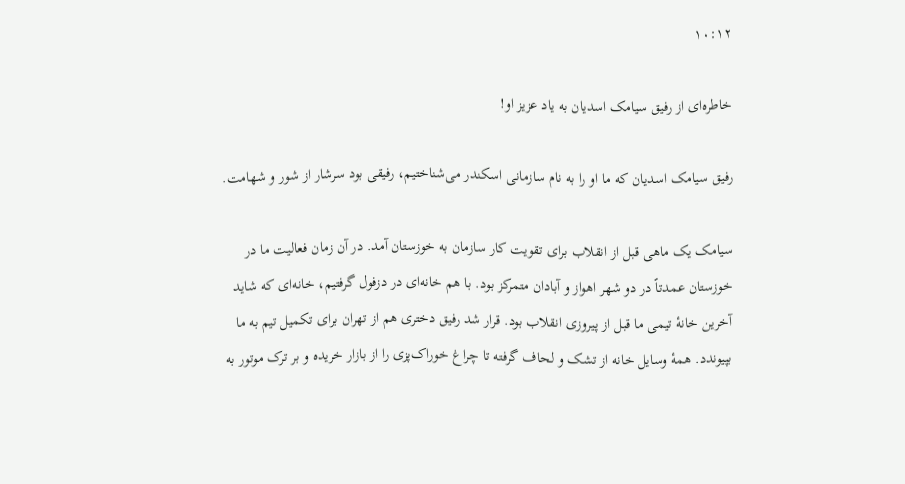۱۰:۱۲

خاطره‌ای از رفیق سیامک اسدیان به یاد عزیز او!

رفیق سیامک اسدیان که ما او را به نام سازمانی اسکندر می‌شناختیم، رفیقی بود سرشار از شور و شهامت.

سیامک یک ماهی قبل از انقلاب برای تقویت کار سازمان به خوزستان آمد. در آن زمان فعالیت ما در خوزستان عمدتاً در دو شهر اهواز و آبادان متمرکز بود. با هم خانه‌ای در دزفول گرفتیم، خانه‌ای که شاید آخرین خانهٔ تیمی ما قبل از پیروزی انقلاب بود. قرار شد رفیق دختری هم از تهران برای تکمیل تیم به ما بپیوندد. همهٔ وسایل خانه از تشک و لحاف گرفته تا چراغ خوراک‌پزی را از بازار خریده و بر ترک موتور به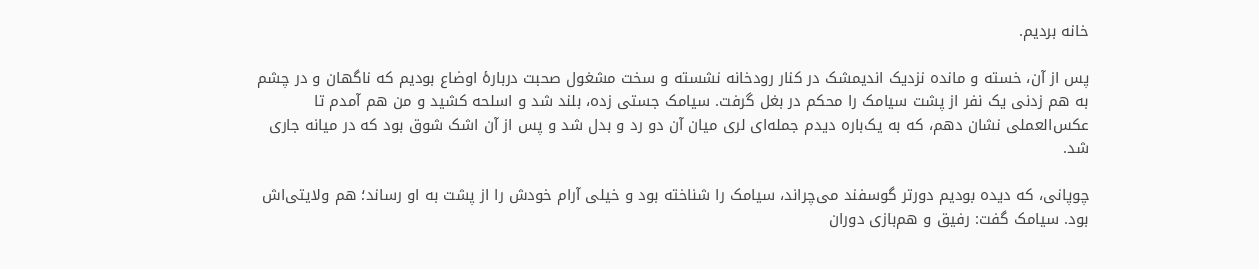خانه بردیم.

پس از آن، خسته و مانده نزدیک اندیمشک در کنار رودخانه نشسته و سخت مشغول صحبت دربارهٔ اوضاع بودیم که ناگهان و در چشم به هم زدنی یک نفر از پشت سیامک را محکم در بغل گرفت. سیامک جستی زده، بلند شد و اسلحه کشید و من هم آمدم تا عکس‌العملی نشان دهم، که به یک‌باره دیدم جمله‌ای لری میان آن دو رد و بدل شد و پس از آن اشک شوق بود که در میانه جاری شد.

چوپانی، که دیده بودیم دورتر گوسفند می‌چراند، سیامک را شناخته بود و خیلی آرام خودش را از پشت به او رساند؛ هم ولایتی‌اش بود. سیامک گفت: رفیق و هم‌بازی دوران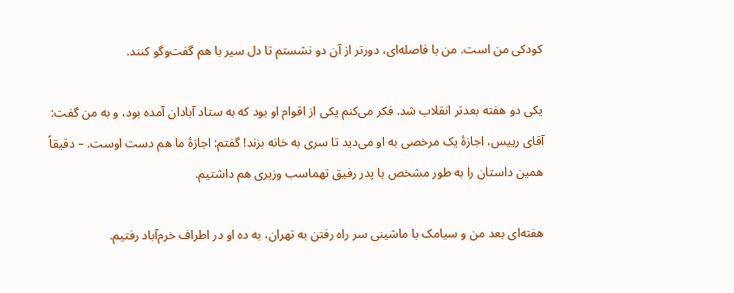کودکی من است. من با فاصله‌ای، دورتر از آن دو نشستم تا دل سیر با هم گفت‌وگو کنند.

یکی دو هفته بعدتر انقلاب شد. فکر می‌کنم یکی از اقوام او بود که به ستاد آبادان آمده بود، و به من گفت: آقای رییس، اجازهٔ یک مرخصی به او می‌دید تا سری به خانه بزند! گفتم: اجازهٔ ما هم دست اوست. – دقیقاً همین داستان را به طور مشخص با پدر رفیق تهماسب وزیری هم داشتیم.

هفته‌ای بعد من و سیامک با ماشینی سر راه رفتن به تهران، به ده او در اطراف خرم‌آباد رفتیم.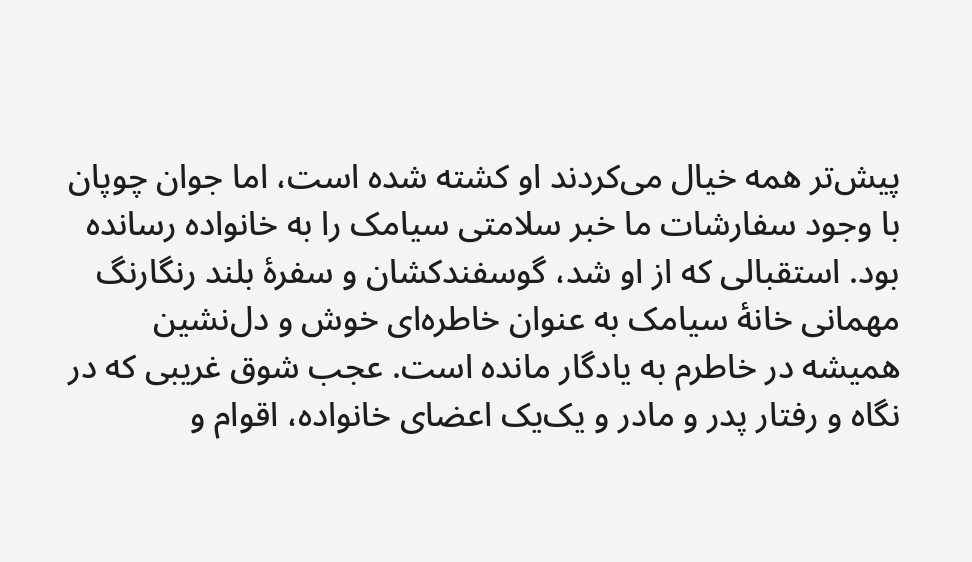پیش‌تر همه خیال می‌کردند او کشته شده است، اما جوان چوپان با وجود سفارشات ما خبر سلامتی سیامک را به خانواده رسانده بود. استقبالی که از او شد، گوسفندکشان و سفرهٔ بلند رنگارنگ مهمانی خانهٔ سیامک به عنوان خاطره‌ای خوش و دل‌نشین همیشه در خاطرم به یادگار مانده است. عجب شوق غریبی که در نگاه و رفتار پدر و مادر و یک‌یک اعضای خانواده، اقوام و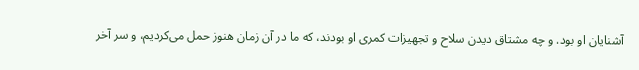آشنایان او بود. و چه مشتاق دیدن سلاح و تجهیزات کمری او بودند، که ما در آن زمان هنوز حمل می‌کردیم، و سر آخر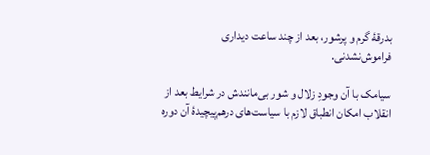بدرقهٔ گرم و پرشور، بعد از چند ساعت دیداری فراموش‌نشدنی.

سیامک با آن وجودِ زلال و شور بی‌مانندش در شرایط بعد از انقلاب امکان انطباق لازم با سیاست‌های درهم‌پیچیدهٔ آن دوره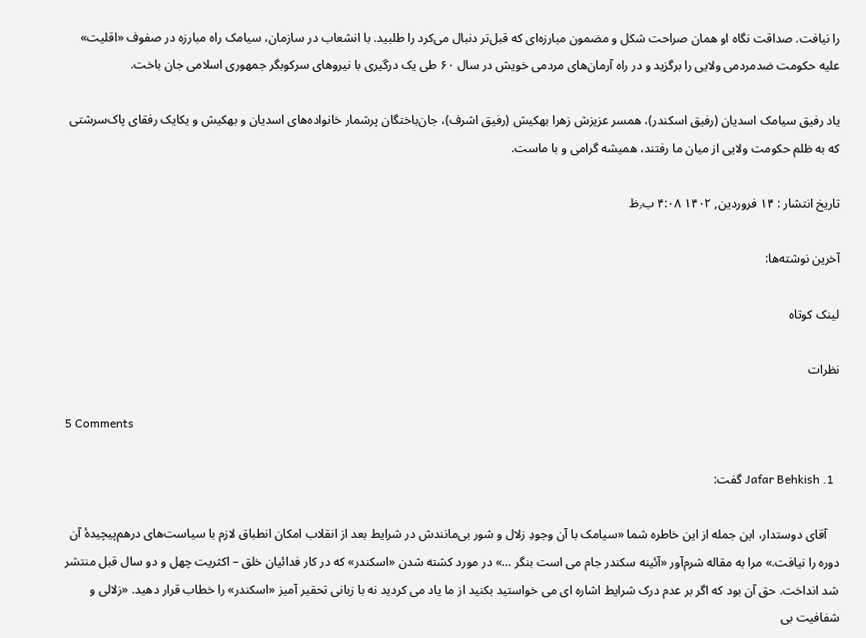را نیافت. صداقت نگاه او همان صراحت شکل و مضمون مبارزه‌ای که قبل‌تر دنبال می‌کرد را طلبید. با انشعاب در سازمان، سیامک راه مبارزه در صفوف «اقلیت» علیه حکومت ضدمردمی ولایی را برگزید و در راه آرمان‌های مردمی خویش در سال ۶۰ طی یک درگیری با نیروهای سرکوبگر جمهوری اسلامی جان باخت.

یاد رفیق سیامک اسدیان (رفیق اسکندر)، همسر عزیزش زهرا بهکیش (رفیق اشرف)، جان‌باختگان پرشمار خانواده‌های اسدیان و بهکیش و یکایک رفقای پاک‌سرشتی که به ظلم حکومت ولایی از میان ما رفتند، همیشه گرامی و با ماست.

تاریخ انتشار : ۱۴ فروردین, ۱۴۰۲ ۴:۰۸ ب٫ظ

آخرین نوشته‌ها:

لینک کوتاه

نظرات

5 Comments

  1. Jafar Behkish گفت:

    آقای دوستدار، این جمله از این خاطره شما «سیامک با آن وجودِ زلال و شور بی‌مانندش در شرایط بعد از انقلاب امکان انطباق لازم با سیاست‌های درهم‌پیچیدهٔ آن دوره را نیافت.» مرا به مقاله شرم‌آور «آئینه سکندر جام می است بنگر …» در مورد کشته شدن «اسکندر» که در کار فدائیان خلق – اکثریت چهل و دو سال قبل منتشر شد انداخت. حق آن بود که اگر بر عدم درک شرایط اشاره ای می خواستید بکنید از ما یاد می کردید نه با زبانی تحقیر آمیز «اسکندر» را خطاب قرار دهید. «زلالی و شفافیت بی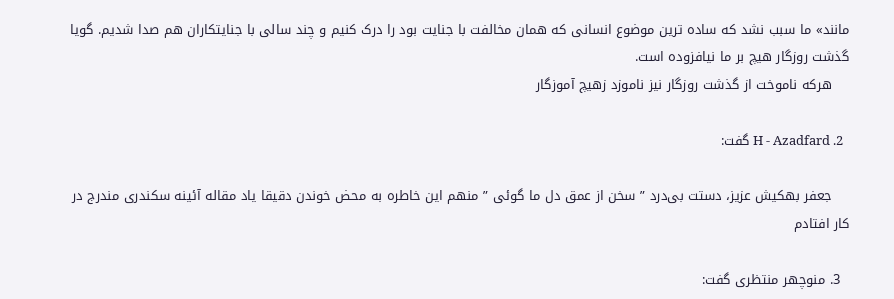مانند» ما سبب نشد که ساده ترین موضوع انسانی که همان مخالفت با جنایت بود را درک کنیم و چند سالی با جنایتکاران هم صدا شدیم. گویا گذشت روزگار هیچ بر ما نیافزوده است.
    هرکه ناموخت از گذشت روزگار نیز ناموزد زهیچ آموزگار

  2. H - Azadfard گفت:

    جعفر بهکیش عزیز، دستت بی‌درد ” سخن از عمق دل ما گوئی ” منهم این خاطره به محض خوندن دقیقا یاد مقاله آئینه سکندری مندرج در کار افتادم

  3. منوچهر منتظری گفت: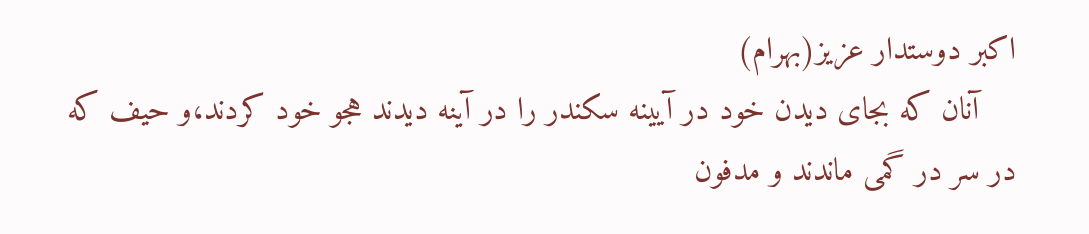اکبر دوستدار عزیز(بهرام)
    آنان که بجای دیدن خود در آیینه سکندر را در آینه دیدند هجو خود کردند،و حیف که در سر در گمی ماندند و مدفون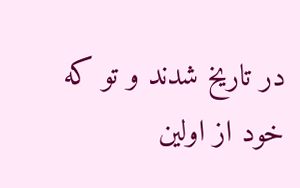در تاریخ شدند و تو که خود از اولین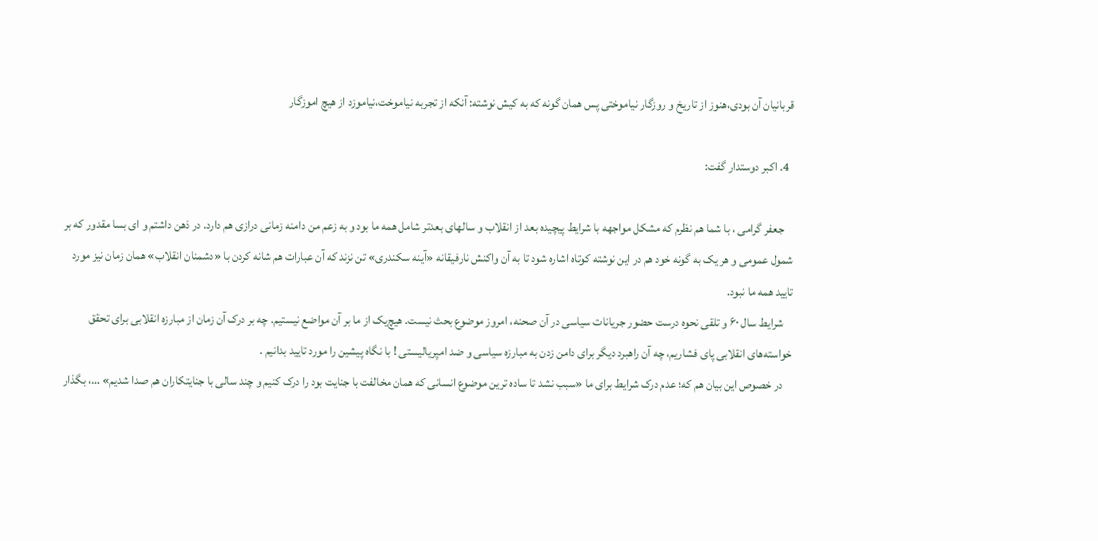قربانیان آن بودی،هنوز از تاریخ و روزگار نیاموختی پس همان گونه که به کیش نوشته: آنکه از تجربه نیاموخت،نیاموزد از هیچ اموزگار

  4. اکبر دوستدار گفت:

    جعفر گرامی ، با شما هم نظرم که مشکل مواجهه با شرایط پیچیده بعد از انقلاب و سالهای بعدتر شامل همه ما بود و به زعم من دامنه‌ زمانی درازی هم دارد. در ذهن داشتم و ای بسا مقدور که بر شمول عمومی و هر یک به گونه خود هم در این نوشته کوتاه اشاره شود تا به آن واکنش نارفیقانه «آینه سکندری» تن نزند که آن عبارات هم شانه کردن با «دشمنان انقلاب» همان زمان نیز مورد تایید همه ما نبود.
    شرایط سال ۶۰ و تلقی نحوه درست حضور جریانات سیاسی در آن صحنه، امروز موضوع بحث نیست. هیچ‌یک از ما بر آن مواضع نیستیم. چه بر درک آن زمان از مبارزه انقلابی برای تحقق خواسته‌های انقلابی پای فشاریم، چه آن راهبرد دیگر برای دامن زدن به مبارزه سیاسی و ضد امپریالیستی ! با نگاه پیشین را مورد تایید بدانیم .
    در خصوص این بیان هم که؛ عدم درک شرایط برای ما «سبب نشد تا ساده ترین موضوع انسانی که همان مخالفت با جنایت بود را درک کنیم و چند سالی با جنایتکاران هم صدا شدیم» …، بگذار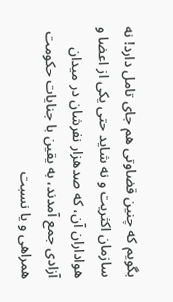بگویم که چنین قضاوتی هم جای تامل دارد! نه سازمان اکثریت و نه شاید حتی یکی از اعضا و هواداران آن، که صدهزار نفرشان در میدان آزادی جمع آمدند، به یقین با جنایات حکومت همراهی و یا نسبت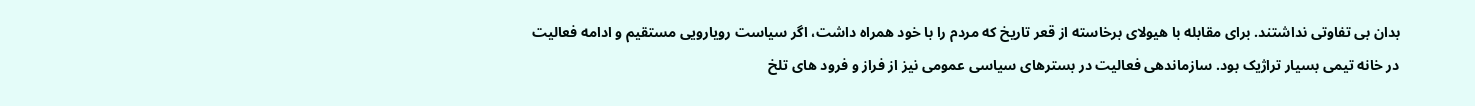بدان بی تفاوتی نداشتند. برای مقابله با هیولای برخاسته از قعر تاریخ که مردم را با خود همراه داشت، اگر سیاست رویارویی مستقیم و ادامه فعالیت در خانه تیمی بسیار تراژیک بود. سازماندهی فعالیت در بسترهای سیاسی عمومی نیز از فراز و فرود های تلخ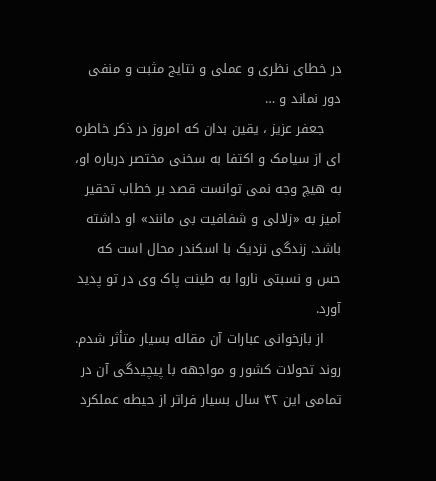در خطای نظری و عملی و نتایج مثبت و منفی دور نماند و …
    جعفر عزیز ، یقین بدان که امروز در ذکر خاطره ای از سیامک و اکتفا به سخنی مختصر درباره او، به هیچ وجه نمی توانست قصد بر خطاب تحقیر آمیز به «زلالی و شفافیت بی مانند» او داشته باشد. زندگی نزدیک با اسکندر محال است که حس و نسبتی ناروا به طینت پاک وی در تو پدید آورد.
    از بازخوانی عبارات آن مقاله بسیار متأثر شدم. روند تحولات کشور و مواجهه با پیچیدگی آن در تمامی این ۴۲ سال بسیار فراتر از حیطه عملکرد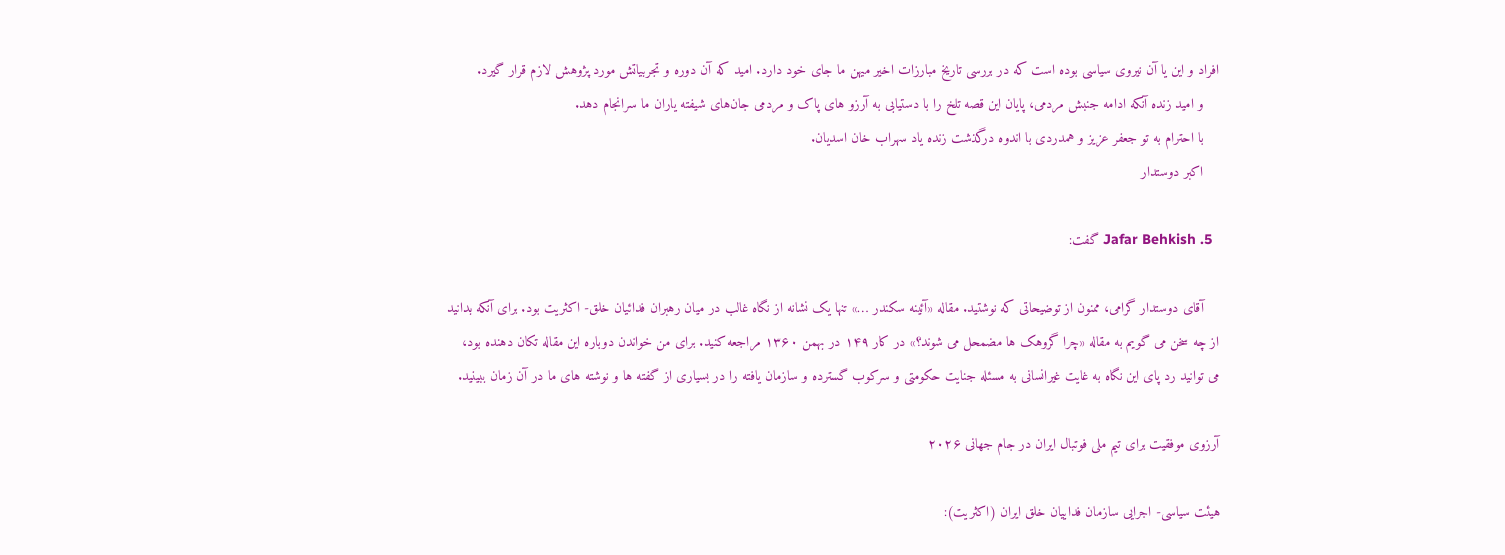افراد و این یا آن نیروی سیاسی بوده است که در بررسی تاریخ مبارزات اخیر میهن ما جای خود دارد. امید که آن دوره و تجربیاتش مورد پژوهش لازم قرار گیرد.
    و امید زنده آنکه ادامه جنبش مردمی، پایان این قصه تلخ را با دستیابی به آرزو های پاک و مردمی جان‌های شیفته یاران ما سرانجام دهد.
    با احترام به تو جعفر عزیز و همدردی با اندوه درگذشت زنده یاد سهراب خان اسدیان.
    اکبر دوستدار

  5. Jafar Behkish گفت:

    آقای دوستدار گرامی، ممنون از توضیحاتی که نوشتید. مقاله «آئینه سکندر …» تنها یک نشانه از نگاه غالب در میان رهبران فدائیان خلق- اکثریت بود. برای آنکه بدانید از چه سخن می گویم به مقاله «چرا گروهک ها مضمحل می شوند؟» در کار ۱۴۹ در بهمن ۱۳۶۰ مراجعه کنید. برای من خواندن دوباره این مقاله تکان دهنده بود، می توانید رد پای این نگاه به غایت غیرانسانی به مسئله جنایت حکومتی و سرکوب گسترده و سازمان یافته را در بسیاری از گفته ها و نوشته های ما در آن زمان ببینید.

آرزوی موفقیت برای تیم ملی فوتبال ایران در جام جهانی ۲۰۲۶

هیئت سیاسی- اجرایی سازمان فداییان خلق ایران (اکثریت):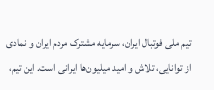تیم ملی فوتبال ایران، سرمایه مشترک مردم ایران و نمادی از توانایی، تلاش و امید میلیون‌ها ایرانی است. این تیم،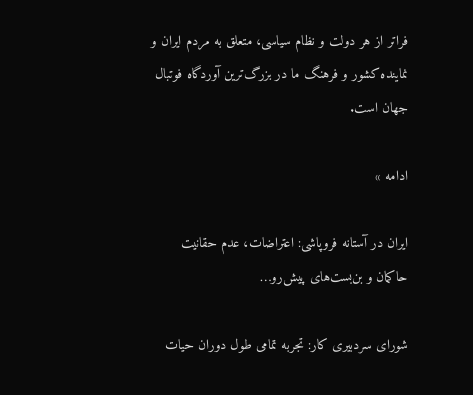فراتر از هر دولت و نظام سیاسی، متعلق به مردم ایران و نماینده کشور و فرهنگ ما در بزرگ‌ترین آوردگاه فوتبال جهان است.

ادامه »

ایران در آستانه فروپاشی: اعتراضات، عدم حقانیت حاکمان و بن‌بست‌های پیش‌رو…

شورای سردبیری کار: تجربه تمامی طول دوران حیات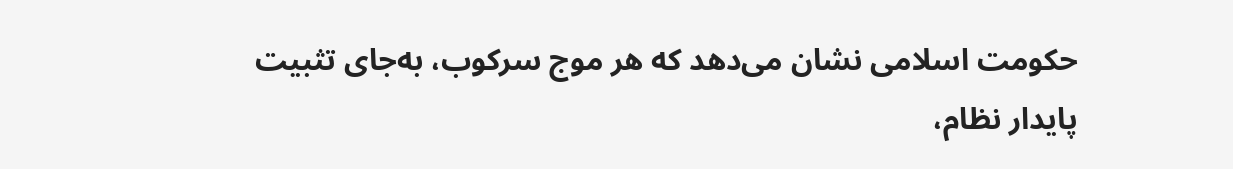حکومت اسلامی نشان می‌دهد که هر موج سرکوب، به‌جای تثبیت پایدار نظام،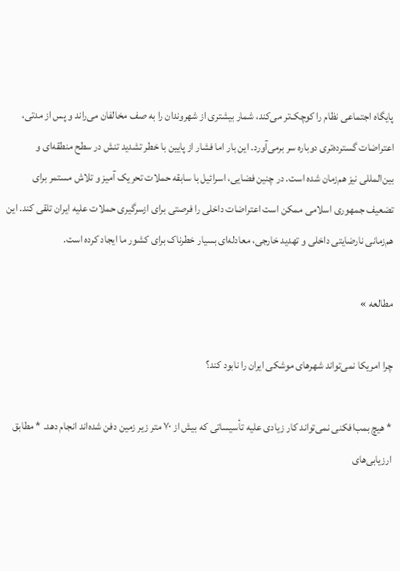پایگاه اجتماعی نظام را کوچک‌تر می‌کند، شمار بیشتری از شهروندان را به صف مخالفان می‌راند و پس از مدتی، اعتراضات گسترده‌تری دوباره سر برمی‌آورد. این بار اما فشار از پایین با خطر تشدید تنش در سطح منطقه‌ای و بین‌المللی نیز هم‌زمان شده است. در چنین فضایی، اسرائیل با سابقه حملات تحریک آمیز و تلاش مستمر برای تضعیف جمهوری اسلامی ممکن است اعتراضات داخلی را فرصتی برای ازسرگیری حملات علیه ایران تلقی کند. این هم‌زمانی نارضایتی داخلی و تهدید خارجی، معادله‌ای بسیار خطرناک برای کشور ما ایجاد کرده است.

مطالعه »

چرا امریکا نمی‌تواند شهرهای موشکی ایران را نابود کند؟

* هیچ بمب‌افکنی نمی‌تواند کار زیادی علیه تأسیساتی که بیش از ۷۰ متر زیر زمین دفن شده‌اند انجام دهد. * مطابق ارزیابی‌های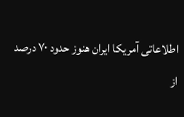اطلاعاتی آمریکا ایران هنوز حدود ۷۰ درصد از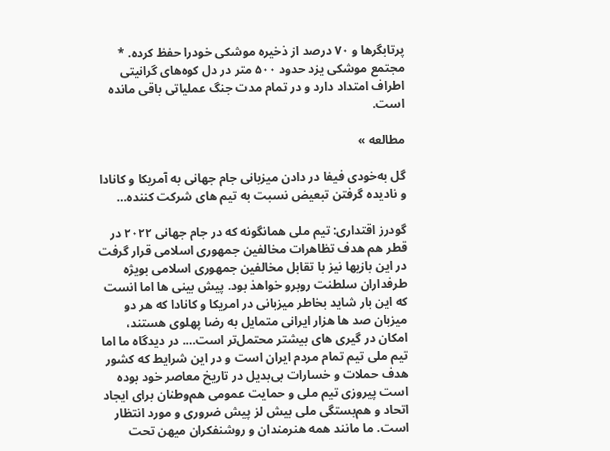پرتابگرها و ۷۰ درصد از ذخیره موشکی خودرا حفظ کرده. * مجتمع موشکی یزد حدود ۵۰۰ متر در دل کوه‌های گرانیتی اطراف امتداد دارد و در تمام مدت جنگ عملیاتی باقی مانده است.

مطالعه »

گل به‌خودی فیفا در دادن میزبانی جام جهانی به آمریکا و کانادا و نادیده گرفتن تبعیض نسبت به تیم های شرکت کننده…

گودرز اقتداری: تیم ملی همانگونه که در جام جهانی ۲۰۲۲ در قطر هم هدف تظاهرات مخالفین جمهوری اسلامی قرار گرفت در این بازیها نیز با تقابل مخالفین جمهوری اسلامی بویژه طرفداران سلطنت روبرو خواهذ بود. پیش بینی ها اما انست که این بار شاید بخاطر میزبانی در امریکا و کانادا که هر دو میزبان صد ها هزار ایرانی متمایل به رضا پهلوی هستند، امکان در گیری های بیشتر محتمل‌تر است…. در دیدگاه ما اما تیم ملی تیم تمام مردم ایران است و در این شرایط که کشور هدف حملات و خسارات بی‌بدیل در تاریخ معاصر خود بوده است پیروزی تیم ملی و حمایت عمومی هم‌وطنان برای ایجاد اتحاد و هم‌بستگی ملی بیش لز پیش ضروری و مورد انتظار است. ما مانند همه هنرمندان و روشنفکران میهن تحت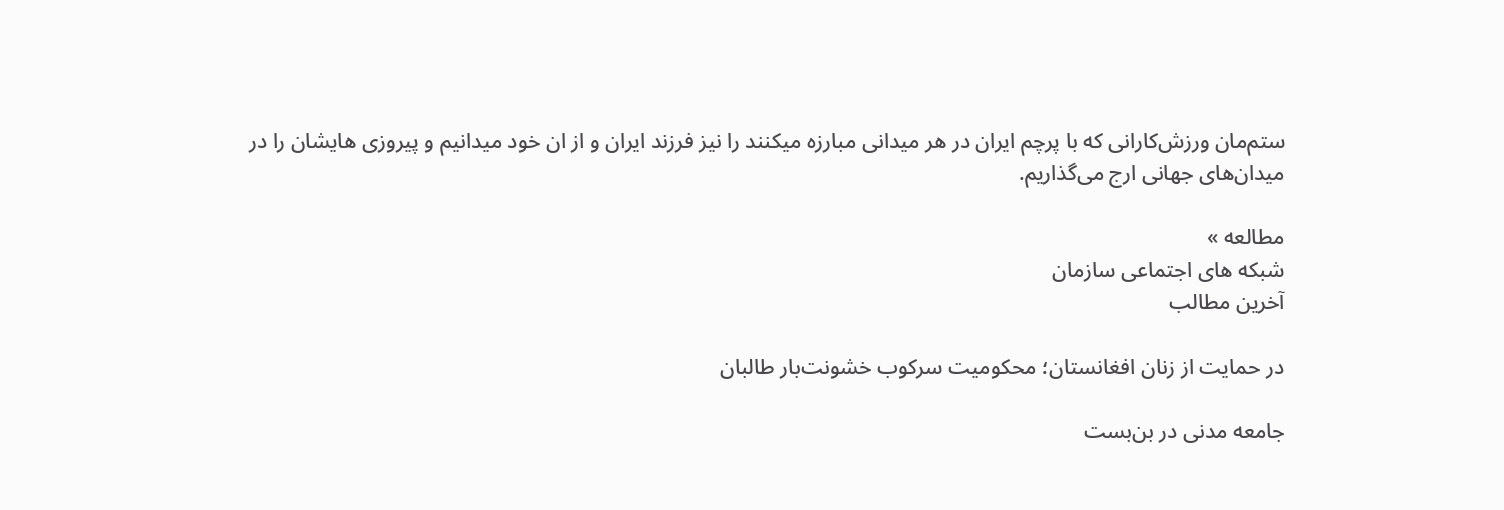ستم‌مان ورزش‌کارانی که با پرچم ایران در هر میدانی مبارزه میکنند را نیز فرزند ایران و از ان خود میدانیم و پیروزی هایشان را در میدان‌های جهانی ارج می‌گذاریم.

مطالعه »
شبکه های اجتماعی سازمان
آخرین مطالب

در حمایت از زنان افغانستان؛ محکومیت سرکوب خشونت‌بار طالبان

جامعه مدنی در بن‌بست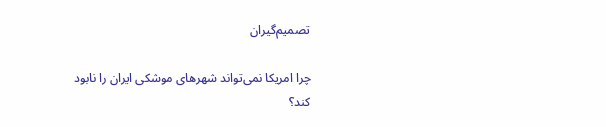تصمیم‌گیران

چرا امریکا نمی‌تواند شهرهای موشکی ایران را نابود کند؟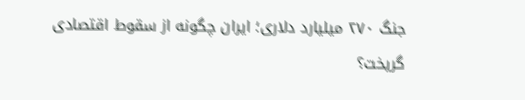جنگ ۲۷۰ میلیارد دلاری؛ ایران چگونه از سقوط اقتصادی گریخت؟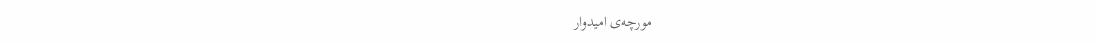مورچه‌ی امیدوار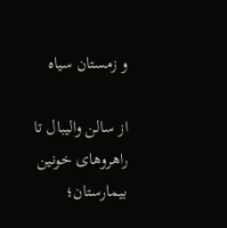و زمستان سیاه

از سالن والیبال تا راهروهای خونین بیمارستان؛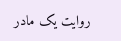روایت یک مادر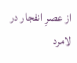از عصرِ انفجار در لامرد